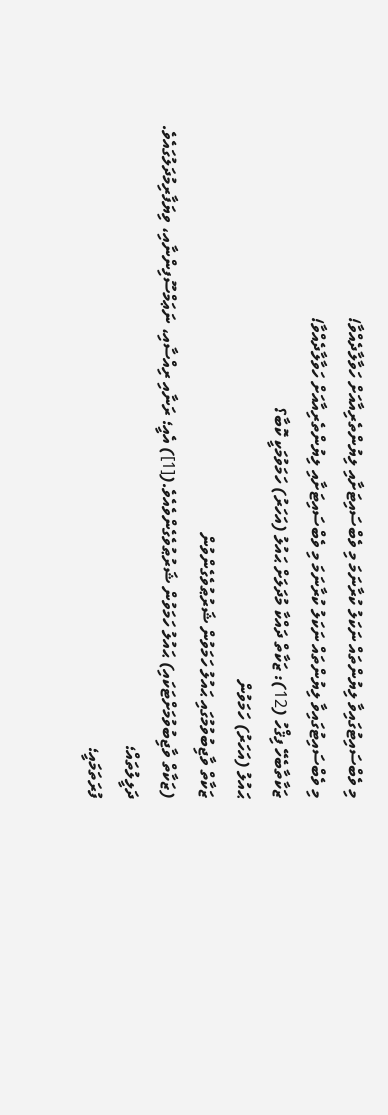މި ވެބްސައިޓުގައިވާ ލިޔުންތައް ނަކަލު ކުރާނަމަ މި ވެބްސައިޓަށާއި ލިޔުންތެރިއާއަށް ހަވާލާދެއްވާ!
މި ވެބްސައިޓުގައިވާ ލިޔުންތައް ނަކަލު ކުރާނަމަ މި ވެބްސައިޓަށާއި ލިޔުންތެރިއާއަށް ހަވާލާދެއްވާ!
ޒަކާތާބެހޭ ފިޤްހު (12): ޒަކާތް ދައްކާ މުދަލަށް ޙައުލު (އަހަރު) ހަމަވުމަކީ ކޮބާ؟
ޙައުލު (އަހަރު) ހަމަވުން
ޒަކާތް ވާޖިބުވުމުގައި ޙައުލު ހަމަވުން ޝަރުޠުވެގެންވުން
(ޒަކާތް ވާޖިބުވުމަށްޓަކައި) ޙައުލު ހަމަވުން ޝަރުޠުވެގެންވެއެވެ.([1]) އެއީ؛ ރަނާއި ރިއްސާއި، ނަޢަމްސޫފިންނާއި، ވިޔަފާރިމުދަލުގައެވެ.
ދަލީލުތައް؛
ފުރަތަމައީ؛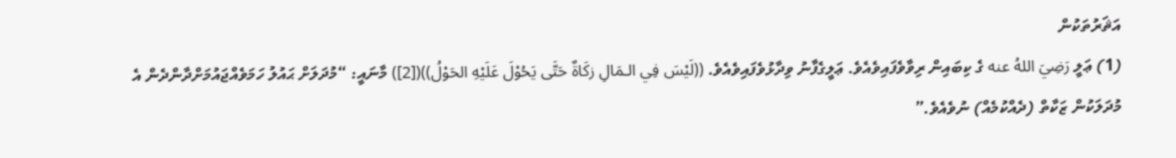އަޘަރުތަކުން
(1) ޢަލީ رَضِيَ اللهُ عنه ގެ ކިބައިން ރިވާވެފައިވެއެވެ. ޢަލީގެފާނު ވިދާޅުވެފައިވެއެވެ. ((لَيْسَ فِي الـمَالِ زكَاةٌ حَتَّى يَحُوْلَ عَلَيْهِ الحَوْلُ))([2]) މާނައީ: “މުދަލަށް ޙައުލު ހަމަވެއްޖައުމަށްދާންދެން އެ މުދަލަކުން ޒަކާތް (ދެއްކުމެއް) ނުވެއެވެ.”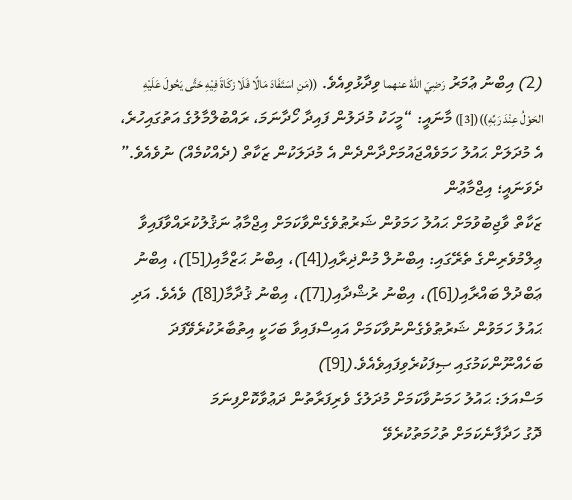(2) އިބްނު ޢުމަރު رَضِيَ اللهُ عنهما ވިދާޅުވިއެވެ. ((مَنِ اسَتَفَادَ مَالًا فَلَا زكَاةَ فِيْهِ حَتَّى يَحُولَ عَلَيْهِ الحَوْلُ عِنْدَ رَبِّهِ))([3]) މާނައީ: “މީހަކު މުދަލުން ފައިދާ ހޯދާނަމަ، ރައްބުލްމާލުގެ އަތުގައިހުރެ، އެ މުދަލަށް ޙައުލު ހަމަވެއްޖައުމަށްދާންދެން އެ މުދަލަކުން ޒަކާތް (ދެއްކުމެއް) ނުވެއެވެ.”
ދެވަނައީ؛ އިޖްމާޢުން
ޒަކާތް ވާޖިބުވުމަށް ޙައުލު ހަމަވުން ޝަރުޠުވެގެންވާކަމަށް އިޖްމާޢު ނަޤުލުކުރައްވާފައިވާ ޢިލްމުވެރިންގެ ތެރޭގައި: އިބްނުލް މުންޛިރާއި([4])، އިބްނު ޙަޒްމާއި([5])، އިބްނު ޢަބްދުލް ބައްރާއި([6])، އިބްނު ރުޝްދާއި([7])، އިބްނު ޤުދާމާ([8]) ވެއެވެ. އަދި ޙައުލު ހަމަވުން ޝަރުޠުވެގެންނުވާކަމަށް އައިސްފައިވާ ބަހަކީ އިތުބާރުކުރެވޭފަދަ ބަހެއްނޫންކަމުގައި ޞިފަކުރެވިފައިވެއެވެ.([9])
މަސްއަލަ: ޙައުލު ހަމަނުވާކަމަށް މުދަލުގެ ވެރިފަރާތުން ދަޢުވާކޮށްފިނަމަ
ދޮގު ހަދާފާނެކަމަށް ތުހުމަތުކުރެވޭ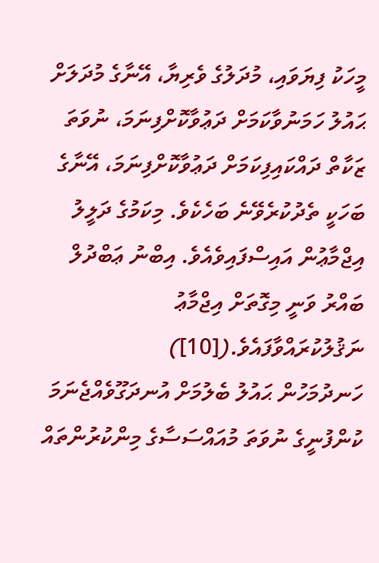މީހަކު ފިޔަވައި، މުދަލުގެ ވެރިޔާ، އޭނާގެ މުދަލަށް ޙައުލު ހަމަނުވާކަމަށް ދަޢުވާކޮށްފިނަމަ، ނުވަތަ ޒަކާތް ދައްކައިފިކަމަށް ދަޢުވާކޮށްފިނަމަ، އޭނާގެ ބަހަކީ ތެދުކުރެވޭނެ ބަހެކެވެ. މިކަމުގެ ދަލީލު އިޖްމާޢުން އައިސްފައިވެއެވެ. އިބްނު ޢަބްދުލް ބައްރު ވަނީ މިގޮތަށް އިޖްމާޢު ނަޤުލުކުރައްވާފައެވެ.([10])
ހަނދުމަހުން ޙައުލު ބެލުމަށް އުނދަގޫވެއްޖެނަމަ
ކުންފުނީގެ ނުވަތަ މުއައްސަސާގެ މިންކުރުންތައް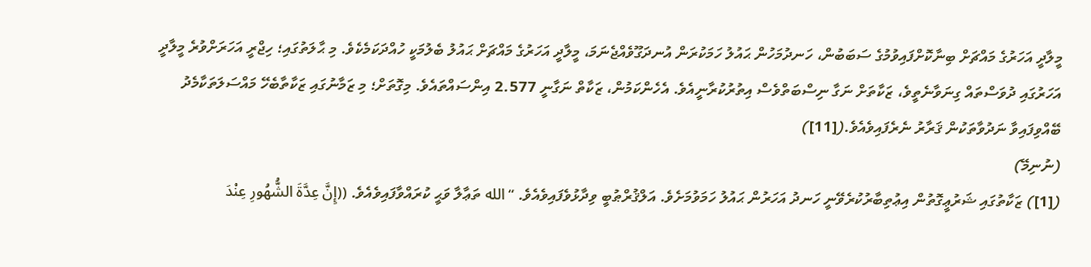މީލާދީ އަހަރުގެ މައްޗަށް ބިނާކޮށްފައިވުމުގެ ސަބަބުން، ހަނދުމަހުން ޙައުލު ހަމަކުރަން އުނދަގޫވެއްޖެނަމަ، މީލާދީ އަހަރުގެ މައްޗަށް ޙައުލު ބެލުމަކީ ހުއްދަކަމެކެވެ. މި ޙާލަތުގައި؛ ހިޖްރީ އަހަރަށްވުރެ މީލާދީ އަހަރުގައި ދުވަސްތައް ގިނަވާނެތީވެ، ޒަކާތަށް ނަގާ ނިސްބަތްވެސް އިތުރުކުރާނީއެވެ. އެހެންކަމުން، ޒަކާތް ނަގާނީ 2.577 އިންސައްތައެވެ. މިގޮތަށް؛ މި ޒަމާނުގައި ޒަކާތާބެހޭ މައްސަލަތަކާމެދު ބޭއްވިފައިވާ ނަދުވާތަކުން ޤަރާރު ނެރެފައިވެއެވެ.([11])
(ނުނިމޭ)
([1]) ޒަކާތުގައި ޝަރުޢީގޮތުން އިޢުތިބާރުކުރެވޭނީ ހަނދު އަހަރުން ޙައުލު ހަމަވުމަށެވެ. އަލްޤުރްޠުބީ ވިދާޅުވެފައިވެއެވެ. “الله ތަޢާލާ ވަޙީ ކުރައްވާފައިވެއެވެ. ((إِنَّ عِدَّةَ الشُّهُورِ عِنْدَ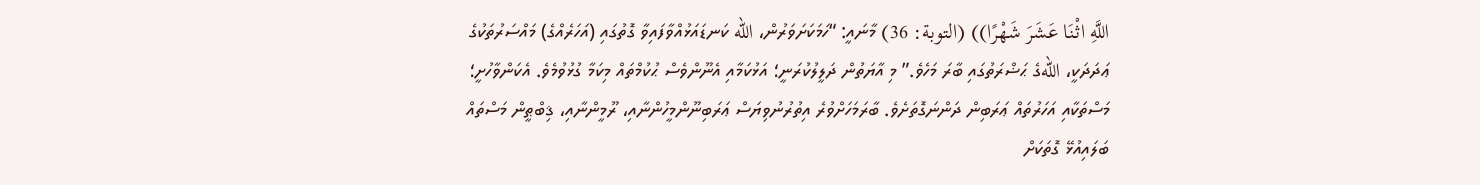اللَّهِ اثْنَا عَشَرَ شَهْرًا)) (التوبة: 36) މާނައީ: “ހަމަކަށަވަރުން، الله ކަނޑައަޅުއްވާފައިވާ ގޮތުގައި (އަހަރެއްގެ) މައްސަރުތަކުގެ ޢަދަދަކީ، اللهގެ ޙަޟްރަތުގައި ބާރަ މަހެވެ.” މި އާޔަތުން ދަލީލުކުރަނީ؛ އަޅުކަމާއި އެނޫންވެސް ޙުކުމްތައް މިކަމާ ގުޅުވުމެވެ. އެކަންވާހުށީ؛ މަސްތަކާއި އަހަރުތައް ޢަރަބިން ދަންނަގޮތަށެވެ. ބާރަމަހަށްވުރެ އިތުރުނުވިޔަސް ޢަރަބިނޫންމީހުންނާއި، ރޫމީންނާއި، ޤިބްޠީން މަސްތައް ބަލައިއުޅޭ ގޮތަކަށް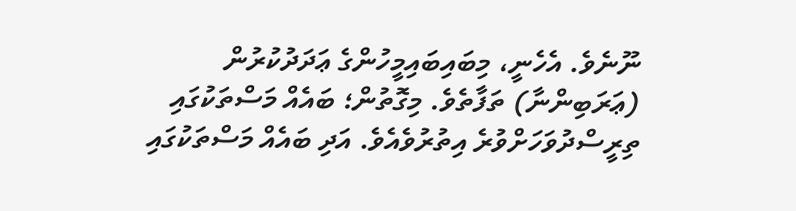ނޫނެވެ. އެހެނީ، މިބައިބައިމީހުންގެ ޢަދަދުކުރުން (ޢަރަބިންނާ) ތަފާތެވެ. މިގޮތުން؛ ބައެއް މަސްތަކުގައި ތިރީސްދުވަހަށްވުރެ އިތުރުވެއެވެ. އަދި ބައެއް މަސްތަކުގައި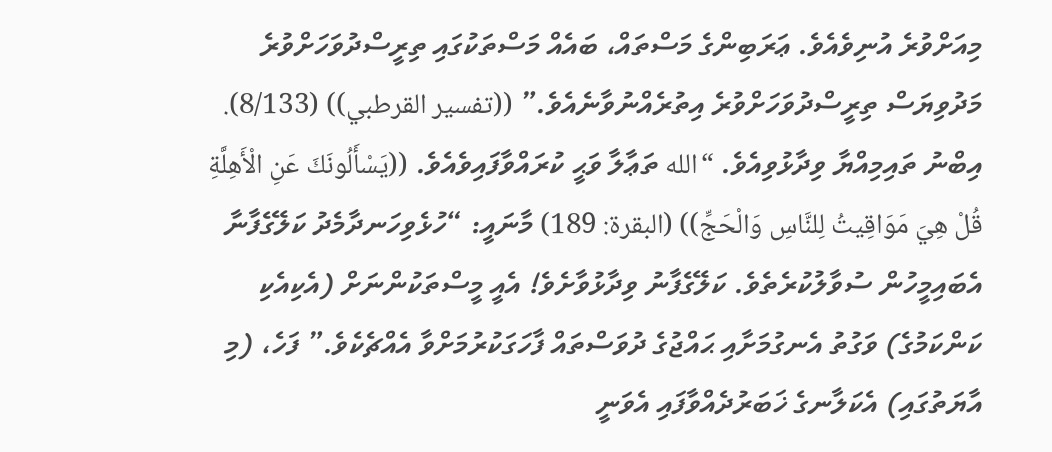މިއަށްވުރެ އުނިވެއެވެ. ޢަރަބިންގެ މަސްތައް، ބައެއް މަސްތަކުގައި ތިރީސްދުވަހަށްވުރެ މަދުވިޔަސް ތިރީސްދުވަހަށްވުރެ އިތުރެއްނުވާނެއެވެ.” ((تفسير القرطبي)) (8/133). އިބްނު ތައިމިއްޔާ ވިދާޅުވިއެވެ. “الله ތަޢާލާ ވަޙީ ކުރައްވާފައިވެއެވެ. ((يَسْأَلُونَكَ عَنِ الْأَهِلَّةِ قُلْ هِيَ مَوَاقِيتُ لِلنَّاسِ وَالْحَجِّ)) (البقرة: 189) މާނައީ: “ހުޅެވިހަނދާމެދު ކަލޭގެފާނާ އެބައިމީހުން ސުވާލުކުރެތެވެ. ކަލޭގެފާނު ވިދާޅުވާށެވެ! އެއީ މީސްތަކުންނަށް (އެކިއެކި ކަންކަމުގެ) ވަގުތު އެނގުމަށާއި ޙައްޖުގެ ދުވަސްތައް ފާހަގަކުރުމަށްވާ އެއްޗެކެވެ.” ފަހެ، (މި އާޔަތުގައި) އެކަލާނގެ ޚަބަރުދެއްވާފައި އެވަނީ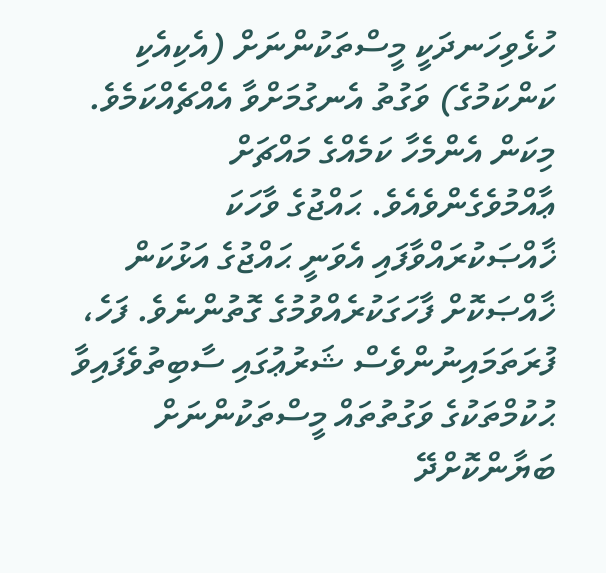ހުޅެވިހަނދަކީ މީސްތަކުންނަށް (އެކިއެކި ކަންކަމުގެ) ވަގުތު އެނގުމަށްވާ އެއްޗެއްކަމެވެ. މިކަން އެންމެހާ ކަމެއްގެ މައްޗަށް ޢާއްމުވެގެންވެއެވެ. ޙައްޖުގެ ވާހަކަ ޚާއްޞަކުރައްވާފައި އެވަނީ ޙައްޖުގެ އަޅުކަން ޚާއްޞަކޮށް ފާހަގަކުރެއްވުމުގެ ގޮތުންނެވެ. ފަހެ، ފުރަތަމައިނުންވެސް ޝަރުޢުގައި ސާބިތުވެފައިވާ ޙުކުމްތަކުގެ ވަގުތުތައް މީސްތަކުންނަށް ބަޔާންކޮށްދޭ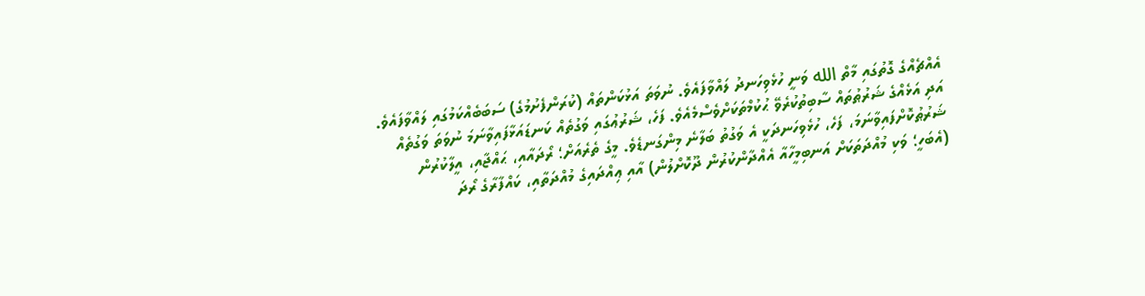އެއްޗެއްގެ ގޮތުގައި މާތް الله ވަނީ ހުޅެވިހަނދު ލައްވާފައެވެ. ނުވަތަ އަޅުކަންތައް (ކުރަންފެށުމުގެ) ސަބަބެއްކަމުގައި ލައްވާފައެވެ. އަދި އަޅެއްގެ ޝަރުޠުތައް ސާބިތުކުރެވޭ ޙުކުމްތަކަށްވެސްމެއެވެ. ފަހެ، ޝަރުޢުގައި ވަގުތެއް ކަނޑައަޅާފައިވާނަމަ ނުވަތަ ވަގުތެއް ޝަރުޠުކޮށްފައިވާނަމަ، ފަހެ، ހުޅެވިހަނދަކީ އެ ވަގުތު ބަލާނެ މިންގަނޑެވެ. މީގެ ތެރެއަށް؛ ރޯދައާއި، ޙައްޖާއި، އީލާކުރުން (އެބަހީ؛ ވަކި މުއްދަތަކަށް އަނބިމީހާއާ އެއްދާންކުރުން ދޫކޮށްލުން) އާއި ޢިއްދައިގެ މުއްދަތާއި، ކައްފާރާގެ ރޯދަ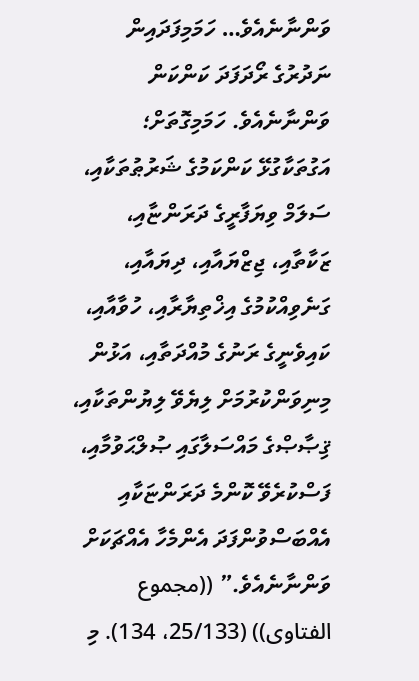ވަންނާނެއެވެ… ހަމަމިފަދައިން ނަދުރުގެ ރޯދަފަދަ ކަންކަން ވަންނާނެއެވެ. ހަމަމިގޮތަށް؛ އަގުތަކާގުޅޭ ކަންކަމުގެ ޝަރުޠުތަކާއި، ސަލަމް ވިޔަފާރީގެ ދަރަންޏާއި، ޒަކާތާއި، ޖިޒްޔައާއި، ދިޔައާއި، ގަނެވިއްކުމުގެ އިޚްތިޔާރާއި، ހުވާއާއި، ކައިވެނީގެ ރަނުގެ މުއްދަތާއި، އަޅުން މިނިވަންކުރުމަށް ލިޔެވޭ ލިޔުންތަކާއި، ޤިޞާޞްގެ މައްސަލާގައި ޞުލްޙަވުމާއި، ފަސްކުރެވޭ ކޮންމެ ދަރަންޏަކާއި އެއްބަސްވުންފަދަ އެންމެހާ އެއްޗަކަށް ވަންނާނެއެވެ.” ((مجموع الفتاوى)) (25/133، 134). މި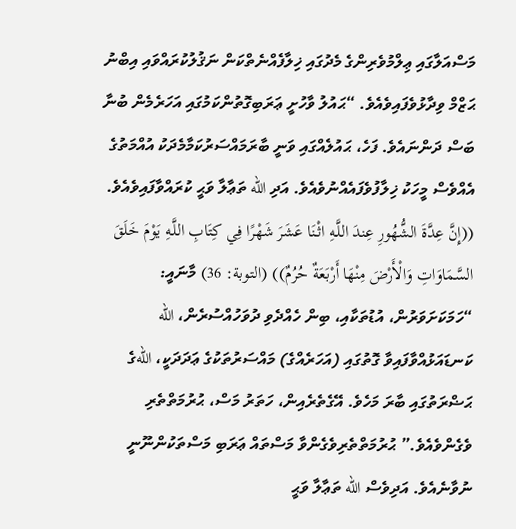މަސްއަލާގައި ޢިލްމުވެރިންގެ މެދުގައި ޚިލާފެއްނެތްކަން ނަޤުލުކުރައްވައި އިބްނު ޙަޒްމް ވިދާޅުވެފައިވެއެވެ. “ޙައުލު ވާހުށީ ޢަރަބިގޮތުންކަމުގައި އަހަރެމެން ބުނާ ބަސް ދަންނައެވެ. ފަހެ، ޙައުލެއްގައި ވަނީ ބާރަމައްސަރުކަމާމެދަކު އުއްމަތުގެ އެއްވެސް މީހަކު ޚިލާފުވެފައެއްނުވެއެވެ. އަދި الله ތަޢާލާ ވަޙީ ކުރައްވާފައިވެއެވެ. ((إِنَّ عِدَّةَ الشُّهُورِ عِندَ اللَّـهِ اثْنَا عَشَرَ شَهْرًا فِي كِتَابِ اللَّـهِ يَوْمَ خَلَقَ السَّمَاوَاتِ وَالْأَرْضَ مِنْهَا أَرْبَعَةٌ حُرُمٌ)) (التوبة: 36) މާނައީ: “ހަމަކަށަވަރުން، އުޑުތަކާއި، ބިން ހެއްދެވި ދުވަހުއްސުރެން، الله ކަނޑައަޅުއްވާފައިވާ ގޮތުގައި (އަހަރެއްގެ) މައްސަރުތަކުގެ ޢަދަދަކީ، اللهގެ ޙަޟްރަތުގައި ބާރަ މަހެވެ. އޭގެތެރެއިން، ހަތަރު މަސް، ޙުރުމަތްތެރި ވެގެންވެއެވެ.” ޙުރުމަތްތެރިވެގެންވާ މަސްތައް ޢަރަބި މަސްތަކުންނޫނީ ނުވާނެއެވެ. އަދިވެސް الله ތަޢާލާ ވަޙީ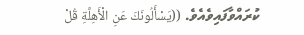ކުރައްވާފައިވެއެވެ. ((يَسْأَلُونَكَ عَنِ الْأَهِلَّةِ قُلْ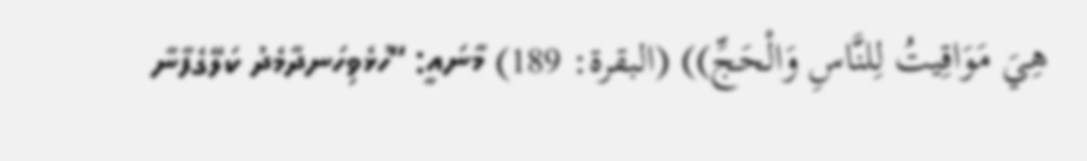هِيَ مَوَاقِيتُ لِلنَّاسِ وَالْحَجِّ)) (البقرة: 189) މާނައީ: “ހުޅެވިހަނދާމެދު ކަލޭގެފާނާ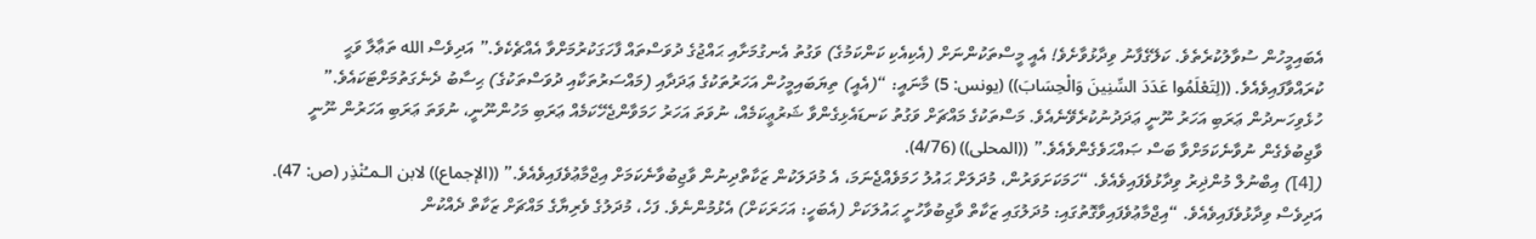އެބައިމީހުން ސުވާލުކުރެތެވެ. ކަލޭގެފާނު ވިދާޅުވާށެވެ! އެއީ މީސްތަކުންނަށް (އެކިއެކި ކަންކަމުގެ) ވަގުތު އެނގުމަށާއި ޙައްޖުގެ ދުވަސްތައް ފާހަގަކުރުމަށްވާ އެއްޗެކެވެ.” އަދިވެސް الله ތަޢާލާ ވަޙީ ކުރައްވާފައިވެއެވެ. ((لِتَعْلَمُوا عَدَدَ السِّنِينَ وَالْحِسَابَ)) (يونس: 5) މާނައީ: “(އެއީ) ތިޔަބައިމީހުން އަހަރުތަކުގެ ޢަދަދާއި (މައްސަރުތަކާއި ދުވަސްތަކުގެ) ޙިސާބު ދެނެގަތުމަށްޓަކައެވެ.” ހުޅެވިހަނދުން ޢަރަބި އަހަރު ނޫނީ ޢަދަދުނުކުރެވޭނެއެވެ. މަސްތަކުގެ މައްޗަށް ވަގުތު ކަނޑައެޅިގެންވާ ޝަރުޢީކަމެއް، ނުވަތަ އަހަރު ހަމަވާންޖެހޭކަމެއް ޢަރަބި މަހުންނޫނީ، ނުވަތަ ޢަރަބި އަހަރުން ނޫނީ ވާޖިބުވެގެން ނުވާނެކަމަށްވާ ބަސް ޞައްޙަވެގެންވެއެވެ.” ((المحلى)) (4/76).
([4]) އިބްނުލް މުންޛިރު ވިދާޅުވެފައިވެއެވެ. “ހަމަކަށަވަރުން، މުދަލަށް ޙައުލު ހަމަވެއްޖެނަމަ، އެ މުދަލަކުން ޒަކާތްދިނުން ވާޖިބުވާނެކަމަށް އިޖްމާޢުވެފައިވެއެވެ.” ((الإجماع)) لابن الـمـُنْذِر (ص: 47). އަދިވެސް ވިދާޅުވެފައިވެއެވެ. “އިޖްމާޢުވެފައިވާގޮތުގައި: މުދަލުގައި ޒަކާތް ވާޖިބުވާހުށީ ޙައުލަކަށް (އެބަހީ: އަހަރަކަށް) އެޅުމުންނެވެ. ފަހެ، މުދަލުގެ ވެރިޔާގެ މައްޗަށް ޒަކާތް ދެއްކުން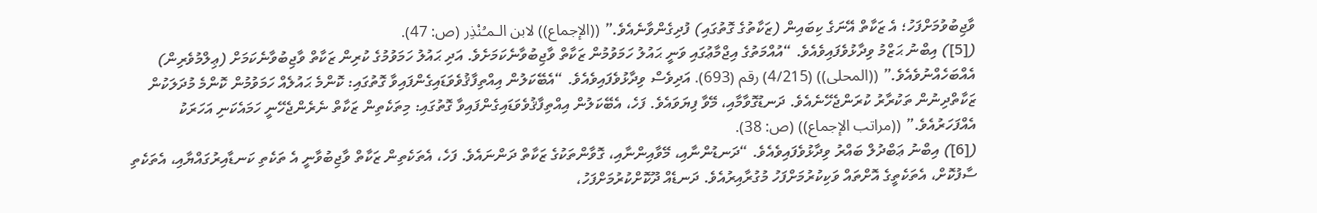ވާޖިބުވުމަށްފަހު؛ އެ ޒަކާތް އޭނަގެ ކިބައިން (ޒަކާތުގެ ގޮތުގައި) ފުދިގެންވާނެއެވެ.” ((الإجماع)) لابن الـمـُنْذِر (ص: 47).
([5]) އިބްނު ޙަޒްމު ވިދާޅުވެފައިވެއެވެ. “އުއްމަތުގެ އިޖްމާޢުގައި ވަނީ ޙައުލު ހަމަވުމުން ޒަކާތް ވާޖިބުވާނެކަމަށެވެ. އަދި ޙައުލު ހަމަވުމުގެ ކުރިން ޒަކާތް ވާޖިބުވާނެކަމަށް (ޢިލްމުވެރިން) އެއްބަހެއްނުވެއެވެ.” ((المحلى)) (4/215) رقم (693). އަދިވެސް ވިދާޅުވެފައިވެއެވެ. “އެބޭކަލުން އިއްތިފާޤުވެވަޑައިގެންފައިވާ ގޮތުގައި: ކޮންމެ ޙައުލެއް ހަމަވުމުން ކޮންމެ މުދަލަކުން ޒަކާތްދިނުން ތަކުރާރު ކުރަންޖެހޭނެއެވެ. ދަނޑުގޮވާމާއި، މޭވާ ފިޔަވައެވެ. ފަހެ، އެބޭކަލުން އިއްތިފާޤުވެވަޑައިގެންފައިވާ ގޮތުގައި: މިތަކެތިން ޒަކާތް ނެރެންޖެހޭނީ ހަމައެކަނި އަހަރަކު އެއްފަހަރުއެވެ.” ((مراتب الإجماع)) (ص: 38).
([6]) އިބްނު ޢަބްދުލް ބައްރު ވިދާޅުވެފައިވެއެވެ. “ދަނޑުންނާއި، މޭވާއިންނާއި، ގޮވާންތަކުގެ ޒަކާތް ދަންނައެވެ. ފަހެ، އެތަކެތިން ޒަކާތް ވާޖިބުވާނީ އެ ތަކެތި ކަނޑާއިރުގައްޔާއި، އެތަކެތި ސާފުކޮށް، އެތަކެތީގެ އޮށްތައް ވަކިކުރުމަށްފަހު މުގުރާއިރުއެވެ. ދަނޑެއް ދޫކޮށްކުރުމަށްފަހު،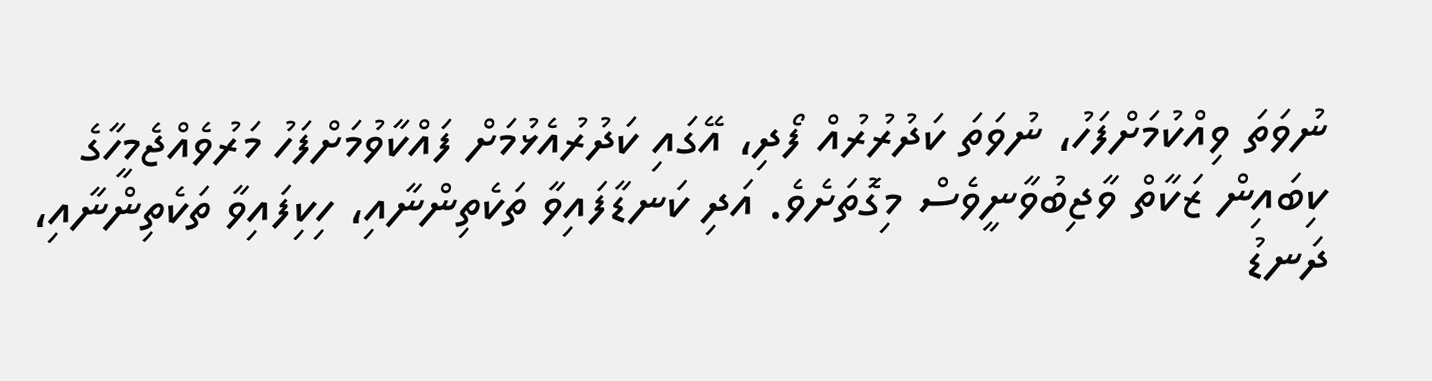ނުވަތަ ވިއްކުމަށްފަހު، ނުވަތަ ކަދުރުރުއް ފޯދި، އޭގައި ކަދުރުއެޅުމަށް ފައްކާވުމަށްފަހު މަރުވެއްޖެމީހާގެ ކިބައިން ޒަކާތް ވާޖިބުވާނީވެސް މިގޮތަށެވެ. އަދި ކަނޑާފައިވާ ތަކެތިންނާއި، ހިކިފައިވާ ތަކެތިންނާއި، ދަނޑު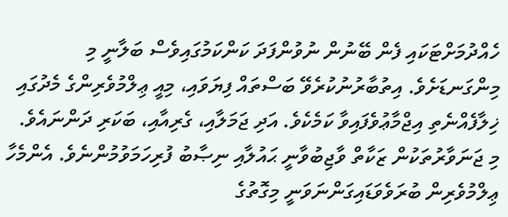ހެއްދުމަށްޓަކައި ފެން ބޭނުން ނުވުންފަދަ ކަންކަމުގައިވެސް ބަލާނީ މި މިންގަނޑަށެވެ. އިތުބާރުނުކުރެވޭ ބަސްތައް ފިޔަވައި، މިއީ ޢިލްމުވެރިންގެ މެދުގައި ޚިލާފެއްނެތި އިޖްމާޢުވެފައިވާ ކަމެކެވެ. އަދި ޖަމަލާއި، ގެރިއާއި، ބަކަރި ދަންނައެވެ. މި ޖަނަވާރުތަކުން ޒަކާތް ވާޖިބުވާނީ ޙައުލާއި ނިޞާބު ފުރިހަމަވުމުންނެވެ. އެންމެހާ ޢިލްމުވެރިން ބުރަވެވަޑައިގަންނަވަނީ މިގޮތުގެ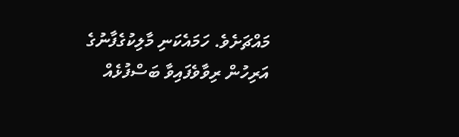މައްޗަށެވެ. ހަމައެކަނި މާލިކުގެފާނުގެ އަރިހުން ރިވާވެފައިވާ ބަސްފުޅެއް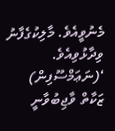މެނުވީއެވެ. މާލިކުގެފާނު ވިދާޅުވިއެވެ. ‘(ނަޢަމްސޫފިން) ޒަކާތް ވާޖިބުވާނީ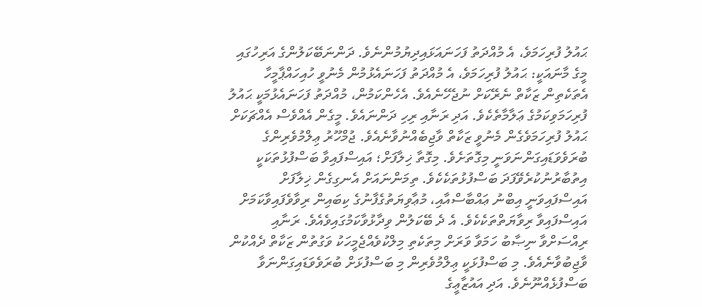ޙައުލު ފުރިހަމަވެ، އެ މުއްދަތު ފަހަނައަޅައިދިޔުމުންނެވެ. ދަންނަބޭކަލުންގެ އަރިހުގައި މީގެ މާނައަކީ: ޙައުލު ފުރިހަމަވެ، އެ މުއްދަތު ފަހަނައެޅުމުން މެނުވީ ހުއިހައްޕާމީހާ އެތަކެތިން ޒަކާތް ނެރޭކަށް ނުޖެހޭނެއެވެ. އެހެންކަމުން، މުއްދަތު ފަހަނައެޅުމަކީ ޙައުލު ފުރިހަމަވިކަމުގެ ޢަލާމާތެކެވެ. އަދި ރަނާއި ރިހި ދަންނައެވެ. މީގެން އެއްވެސް އެއްޗަކަށް ޙައުލު ފުރިހަމަވެގެން މެނުވީ ޒަކާތް ވާޖިބެއްނުވާނެއެވެ. ޖުމްހޫރު ޢިލްމުވެރިންގެ ބުރަވެވަޑައިގަންނަވަނީ މިގޮތަށެވެ. މިގޮތާ ޚިލާފަށް؛ އައިސްފައިވާ ބަސްފުޅުތަކަކީ އިތުބާރުނުކުރެވޭފަދަ ބަސްފުޅުތަކެކެވެ. ތިމަންނައަށް އެނގިގެން ޚިލާފަށް އައިސްފައިވަނީ އިބްނު ޢައްބާސްއާއި، މުޢާވިޔަތުގެފާނުގެ ކިބައިން ރިވާވެފައިވާކަމަށް އައިސްފައިވާ ރިވާޔަތްތަކެކެވެ. އެ ދެ ބޭކަލުން ވިދާޅުވާކަމުގައިވެއެވެ. ރަނާއި ރިއްސަށްވާ ނިޞާބު ހަމަވާ ވަރަށް މިތަކެތި މިލްކުވެއްޖެމީހަކު ވަގުތުން ޒަކާތް ދެއްކުން ވާޖިބުވާނެއެވެ. މި ބަސްފުޅަކީ ޢިލްމުވެރިން މި ބަސްފުޅަށް ބުރަވެވަޑައިގަންނަވާ ބަސްފުޅެއްނޫނެވެ. އަދި އައުޒާޢީގެ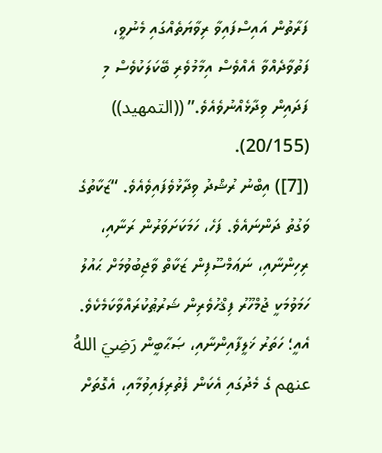ފަރާތުން އައިސްފައިވާ ރިވާޔަތެއްގައި މެނުވީ، ފަތުވާދެއްވާ އެއްވެސް އިމާމުވެރި ބޭކަލަކުވެސް މި ފަދައިން ވިދާޅެއްނުވެއެވެ.” ((التمهيد)) (20/155).
([7]) އިބްނު ރުޝްދު ވިދާޅުވެފައިވެއެވެ. “ޒަކާތުގެ ވަގުތު ދަންނައެވެ. ފަހެ، ހަމަކަށަވަރުން ރަނާއި، ރިހިންނާއި، ނަޢަމްސޫފިން ޒަކާތް ވާޖިބުވުމަށް ޙައުލު ހަމަވުމަކީ ޖުމްހޫރު ފިޤްހުވެރިން ޝަރުޠުކުރައްވާކަމެކެވެ. އެއީ؛ ހަތަރު ޚަލީފާއިންނާއި، ޞަޙާބީން رَضِيَ اللهُ عنهم ގެ މެދުގައި އެކަން ފެތުރިފައިވުމާއި، އެގޮތަށް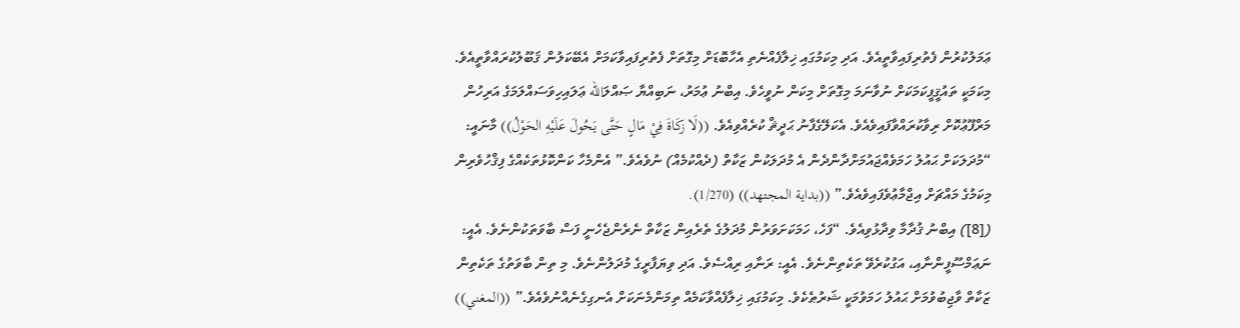ޢަމަލުކުރުން ފެތުރިފައިވާތީއެވެ. އަދި މިކަމުގައި ޚިލާފެއްނެތި އެހާބޮޑަށް މިގޮތަށް ފެތުރިފައިވާކަމަށް އެބޭކަލުން ޤަބޫލުކުރައްވާތީއެވެ. މިކަމަކީ ތައުޤީފީކަމަކަށް ނުވާނަމަ މިގޮތަށް މިކަން ނުވީހެވެ. އިބްނު ޢުމަރު، ނަބިއްޔާ ޞައްލަالله ޢަލައިހިވަސައްލަމަގެ އަރިހުން މަރްފޫޢުކޮށް ރިވާކުރައްވާފައިވެއެވެ. އެކަލޭގެފާނު ޙަދީޘް ކުރެއްވިއެވެ. ((لَا زكَاةَ فِيْ مَالٍ حَتَّى يَحُولَ عَلَيْهِ الحَوْلُ)) މާނައީ: “މުދަލަކަށް ޙައުލު ހަމަވެއްޖައުމަށްދާންދެން އެ މުދަލަކުން ޒަކާތް (ދެއްކުމެއް) ނުވެއެވެ.” އެންމެހާ ކަންކޮޅުތަކެއްގެ ފިޤްހުވެރިން މިކަމުގެ މައްޗަށް އިޖްމާޢުވެފައިވެއެވެ.” ((بداية المجتهد)) (1/270).
([8]) އިބްނު ޤުދާމާ ވިދާޅުވިއެވެ. “ފަހެ، ހަމަކަށަވަރުން މުދަލުގެ ތެރެއިން ޒަކާތް ނެރެންޖެހެނީ ފަސް ބާވަތަކުންނެވެ. އެއީ: ނަޢަމްސޫފީންނާއި، އަގުކުރެވޭ ތަކެތިންނެވެ. އެއީ: ރަނާއި ރިއްސެވެ. އަދި ވިޔަފާރީގެ މުދަލުންނެވެ. މި ތިން ބާވަތުގެ ތަކެތިން ޒަކާތް ވާޖިބުވުމަށް ޙައުލު ހަމަވުމަކީ ޝަރުޠެކެވެ. މިކަމުގައި ޚިލާފެއްވާކަމެއް ތިމަންމެނަކަށް އެނގިގެނެއްނުވެއެވެ.” ((المغني))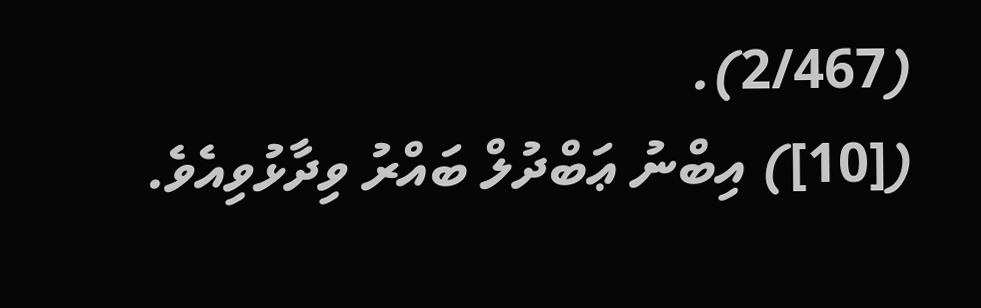(2/467).
([10]) އިބްނު ޢަބްދުލް ބައްރު ވިދާޅުވިއެވެ.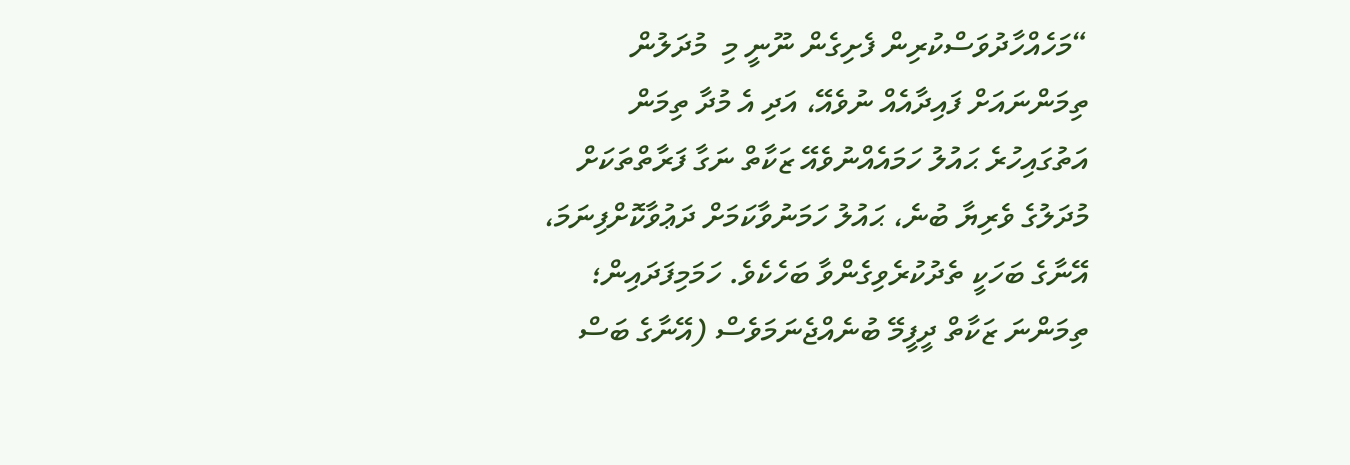“މަހެއްހާދުވަސްކުރިން ފެށިގެން ނޫނީ މި  މުދަލުން ތިމަންނައަށް ފައިދާއެއް ނުވެއޭ، އަދި އެ މުދާ ތިމަން އަތުގައިހުރެ ޙައުލު ހަމައެއްނުވެއޭ ޒަކާތް ނަގާ ފަރާތްތަކަށް މުދަލުގެ ވެރިޔާ ބުނެ، ޙައުލު ހަމަނުވާކަމަށް ދަޢުވާކޮށްފިނަމަ، އޭނާގެ ބަހަކީ ތެދުކުރެވިގެންވާ ބަހެކެވެ. ހަމަމިފަދައިން؛ ތިމަންނަ ޒަކާތް ދީފީމޭ ބުނެއްޖެނަމަވެސް (އޭނާގެ ބަސް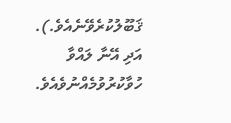ޤަބޫލުކުރެވޭނެއެވެ.). އަދި އޭނާ ލައްވާ ހުވާކުރުވުމެއްނުވެއެވެ.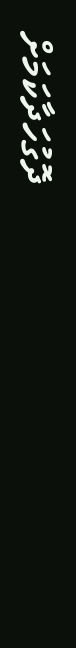ދޮގުހަދާކަމަށް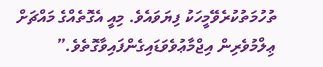ތުހުމަތުކުރެވޭމީހަކު ފިޔަވައެވެ. މިއީ އެގޮތެއްގެ މައްޗަށް ޢިލްމުވެރިން އިޖްމާޢުވެވަޑައިގެންފައިވާގޮތެވެ.”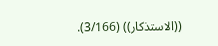((الاستذكار)) (3/166).